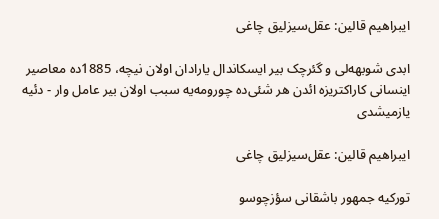ایبراهیم قالین: عقل‌سیزلیق چاغی

ابدی شوبهه‌لی و گئرچک بیر ایسکاندال یارادان اولان نیچه، 1885ده معاصیر اینسانی کاراکتریزه ائدن هر شئی‌ده چورومه‌یه سبب اولان بیر عامل وار - دئیه یازمیشدی

ایبراهیم قالین: عقل‌سیزلیق چاغی

تورکیه جمهور باشقانی سؤزچوسو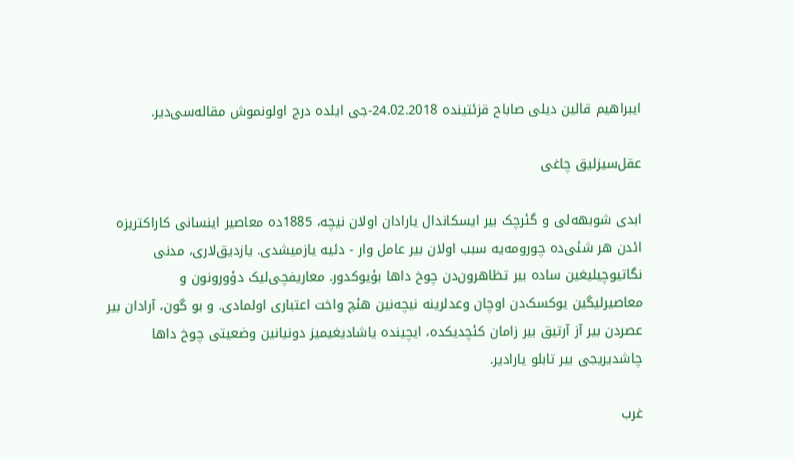ایبراهیم قالین دیلی صاباح قزئتینده 24.02.2018-جی ایلده درج اولونموش مقاله‌سی‌دیر.

عقل‌سیزلیق چاغی

ابدی شوبهه‌لی و گئرچک بیر ایسکاندال یارادان اولان نیچه، 1885ده معاصیر اینسانی کاراکتریزه ائدن هر شئی‌ده چورومه‌یه سبب اولان بیر عامل وار - دئیه یازمیشدی. یازدیق‌لاری، مدنی نگاتیوچیلیغین ساده بیر تظاهرون‌دن چوخ داها بؤیوکدور. معاریفچی‌لیک دؤورونون و معاصیرلیگین یوکسک‌دن اوچان وعدلرینه نیچه‌نین هئچ واخت اعتباری اولمادی. و بو گون، آرا‌دان بیر عصردن بیر آز آرتیق بیر زامان کئچدیکده، ایچینده یاشادیغیمیز دونیانین وضعیتی چوخ داها چاشدیریجی بیر تابلو یارا‌دیر.

غرب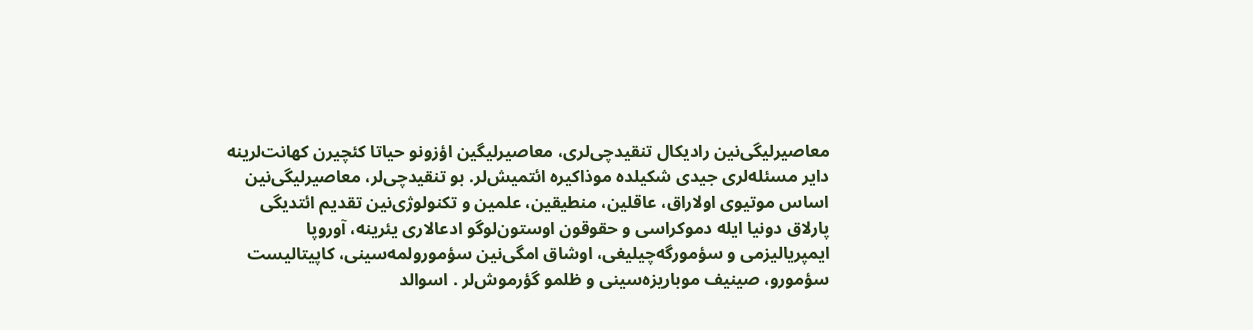معاصیرلیگی‌نین رادیکال تنقیدچی‌لری، معاصیرلیگین اؤزونو حیاتا کئچیرن کهانت‌لرینه دایر مسئله‌لری جیدی شکیلده موذاکیره ائتمیش‌لر. بو تنقیدچی‌لر، معاصیرلیگی‌نین اساس موتیوی اولا‌راق، عاقلین، منطیقین، علمین و تکنولوژی‌نین تقدیم ائتدیگی پارلاق دونیا ایله دموکراسی و حقوقون اوستون‌لوگو ادعا‌لاری یئرینه، آوروپا ایمپریالیزمی و سؤمورگه‌چیلیغی، اوشاق امگی‌نین سؤمورولمه‌سینی، کاپیتالیست سؤمورو، صینیف موباریزه‌سینی و ظلمو گؤرموش‌لر . اسوالد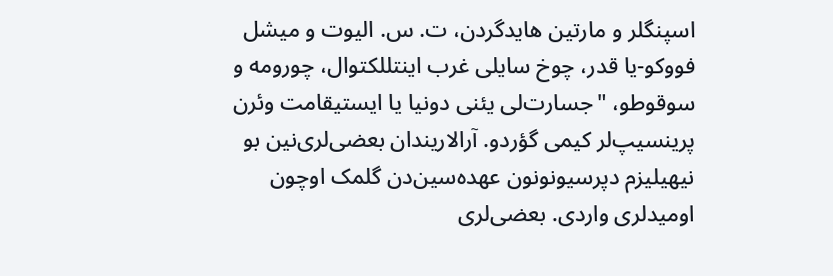اسپنگلر و مارتین هایدگردن، ت. س. الیوت و میشل فووکو-یا قدر، چوخ سایلی غرب اینتللکتوال، چورومه و سوقوطو، "جسارت‌لی یئنی دونیا یا ایستیقامت وئرن پرینسیپ‌لر کیمی گؤردو. آرالاریندان‌ بعضی‌لری‌نین بو نیهیلیزم دپرسیونونون عهده‌سین‌دن گلمک اوچون اومیدلری واردی. بعضی‌لری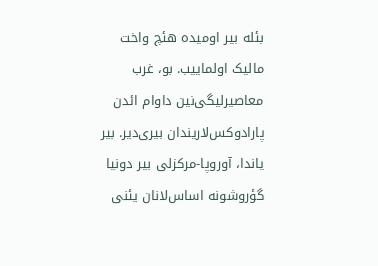بئله بیر اومیده هئچ واخت مالیک اولماییب. بو، غرب معاصیرلیگی‌نین داوام ائدن پارادوکس‌لاریندان بیری‌دیر. بیر یاندا، آوروپا-مرکزلی بیر دونیا گؤروشونه اساس‌لانان یئنی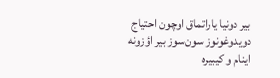بیر دونیا یاراتماق اوچون احتیاج دویدوغونوز سون‌سوز بیر اؤزونه اینام و کیبیره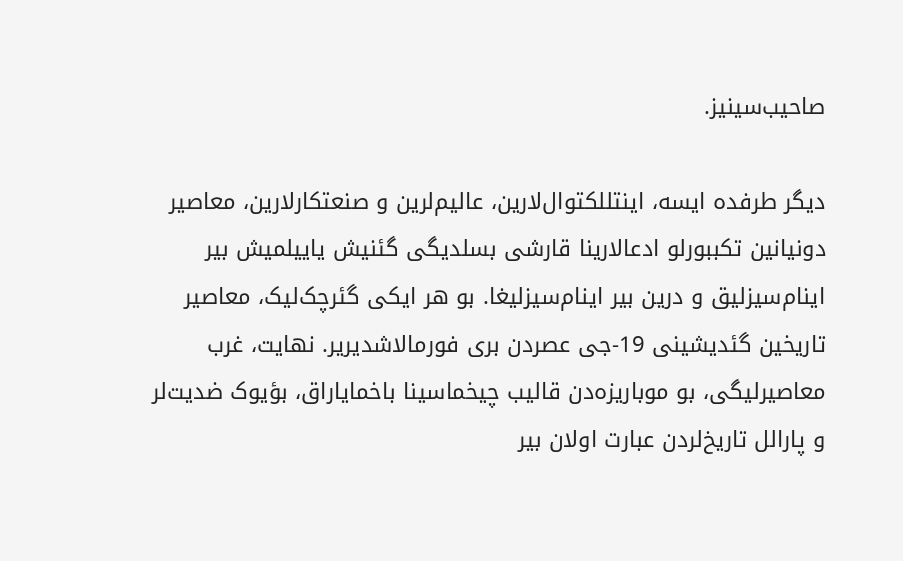صاحیب‌سینیز.

دیگر طرفده ایسه، اینتللکتوال‌لارین، عالیم‌لرین و صنعتکارلارین، معاصیر دونیانین تکببورلو ادعا‌لارینا قارشی بسلدیگی گئنیش یاییلمیش بیر اینام‌سیزلیق و درین بیر اینام‌سیزلیغا. بو هر ایکی گئرچک‌لیک، معاصیر تاریخین گئدیشینی 19-جی عصردن بری فورمالاشدیریر. نهایت، غرب معاصیرلیگی، بو موباریزه‌دن قالیب چیخماسینا باخمایا‌راق، بؤیوک ضدیت‌لر و پارالل تاریخ‌لردن عبارت اولان بیر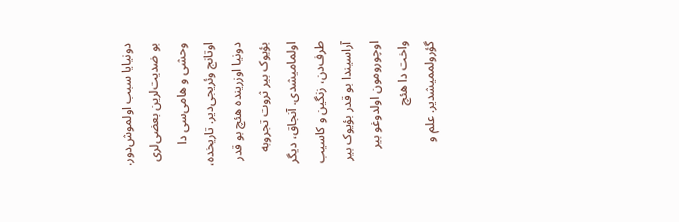دونیایا سبب اولموش‌دور. بو ضدیت‌لرین بعضی‌لری وحشی و هامی‌سی دا اوتانج وئریجی‌دیر. تاریخده، دونیا اوزرینده هئچ بو قدر بؤیوک بیر ثروت تجروبه اولمامیشدی. آنجاق، دیگر طرف‌دن، زنگین و کاسیب آراسیندا بو قدر بؤیوک بیر اوچورومون اولدوغو بیر واخت دا هئچ گؤرولممیشدیر. علم و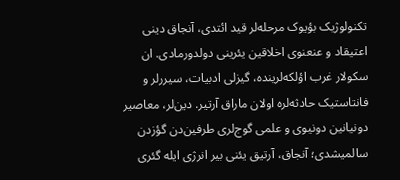تکنولوژیک بؤیوک مرحله‌لر قید ائتدی، آنجاق دینی اعتیقاد و عنعنوی اخلاقین یئرینی دولدورمادی. ان سکولار غرب اؤلکه‌لرینده، گیزلی ادبیات، سیررلر و فانتاستیک حادثه‌لره اولان ماراق آرتیر. دین‌لر، معاصیر دونیانین دونیوی و علمی گوج‌لری طرفین‌دن گؤزدن سالمیشدی؛ آنجاق، آرتیق یئنی بیر انرژی ایله گئری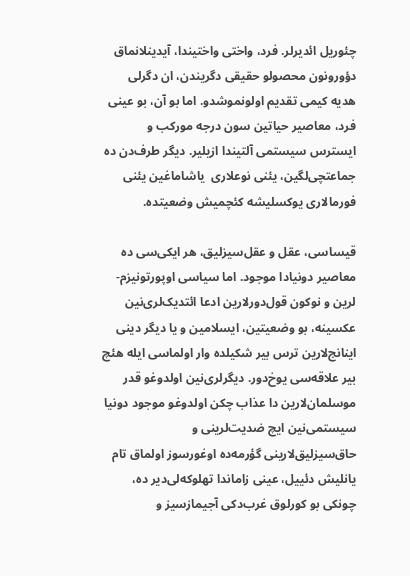چئوریل ائدیرلر. فرد، واختی واختیندا، آیدینلانماق دؤورونون محصولو حقیقی دگریندن، ان دگرلی هدیه کیمی تقدیم اولونموشدو. اما بو آن، بو عینی فرد، معاصیر حیاتین سون درجه مورکب و ایسترس سیستمی آلتیندا ازیلیر. دیگر طرف‌دن ده جماعتچی‌لگین، یئنی نوعلاری  یاشاماغین یئنی فورما‌لاری یوکسلیشه کئچمیش وضعیتده.

قیساسی، عقل و عقل‌سیزلیق، هر ایکی‌سی ده معاصیر دونیادا موجود. اما سیاسی اوپورتونیزم-لرین و نوکون قول‌دورلارین ادعا ائتدیک‌لری‌نین عکسینه، بو وضعیتین، ایسلامین و یا دیگر دینی اینانج‌لارین ترس بیر شکیلده وار اولماسی ایله هئچ بیر علاقه‌سی یوخ‌دور. دیگرلری‌نین اولدوغو قدر موسلمان‌لارین دا عذاب چکن اولدوغو موجود دونیا سیستمی‌نین ایچ ضدیت‌لرینی و حاق‌سیزلیق‌لارینی گؤرمه‌ده اوغورسوز اولماق تام یانلیش دئییل، عینی زاماندا تهلوکه‌لی‌دیر ده، چونکی بو کورلوق غرب‌دکی آجیمازسیز و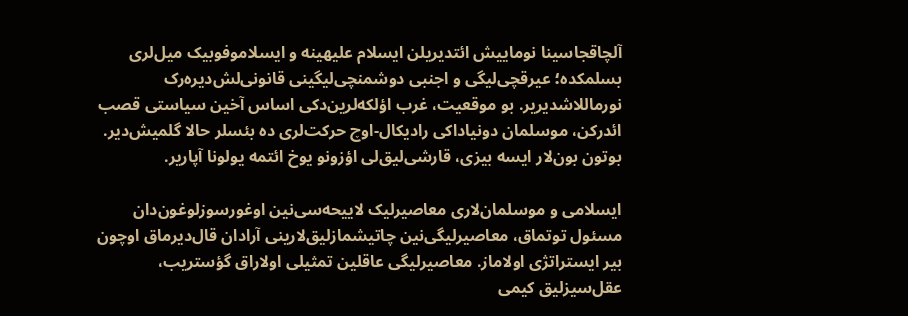آلچاقجاسینا نوماییش ائتدیریلن ایسلام علیهینه و ایسلاموفوبیک میل‌لری بسلمکده؛ عیرقچی‌لیگی و اجنبی دوشمنچی‌لیگینی قانونی‌لش‌دیره‌رک نورماللاشدیریر. بو موقعیت، غرب اؤلکه‌لرین‌دکی اساس آخین سیاستی قصب ائدرکن، موسلمان دونیا‌داکی رادیکال-اوچ حرکت‌لری ده بئسلر حالا گلمیش‌دیر. بوتون بون‌لار ایسه بیزی، قارشی‌لیق‌لی اؤزونو یوخ ائتمه یولونا آپاریر.

ایسلامی و موسلمان‌لاری معاصیرلیک لاییحه‌سی‌نین اوغورسوزلوغون‌دان مسئول توتماق، معاصیرلیگی‌نین چاتیشمازلیق‌لارینی آرا‌دان قال‌دیرماق اوچون بیر ایستراتژی اولاماز. معاصیرلیگی عاقلین تمثیلی اولا‌راق گؤستریب، عقل‌سیزلیق کیمی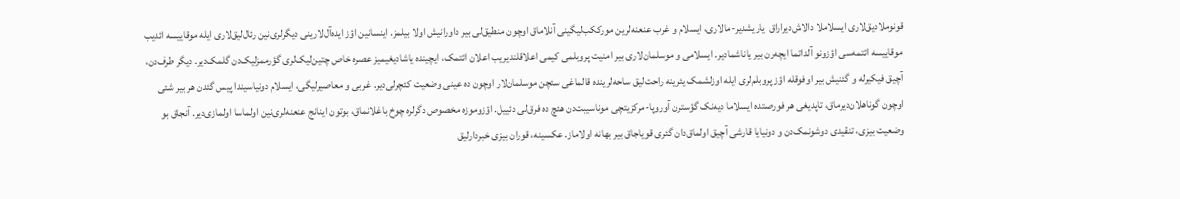قونوملادیق‌لاری ایسلاملا دالاش‌دیراراق  یاریشدیر-مالاری، ایسلام و غرب عنعنه‌لرین مورککب‌لیگینی آنلاماق اوچون منطیق‌لی بیر داورانیش اولا بیلمز. اینسانین اؤز ایده‌آل‌لارینی دیگرلری‌نین رئال‌لیق‌لاری ایله موقاییسه ائدیب موقاییسه ائتمه‌سی اؤزونو آلداتما ایچه‌رن بیر یاناشما‌دیر. ایسلامی و موسلمان‌لاری بیر امنیت پروبلمی کیمی اعلاقلندیریب اعلان ائتمک، ایچینده یاشادیغیمیز عصره خاص چتین‌لیک‌لری گؤرممزلیک‌دن گلمک‌دیر. دیگر طرف‌دن، آچیق فیکیرله و گئنیش بیر اوفوقله اؤز پروبلم‌لری ایله اوزلشمک یئرینه راحت‌لیق ساحه‌لرینده قالماغی سئچن موسلمان‌لار اوچون ده عینی وضعیت کئچرلی‌دیر. غربی و معاصیرلیگی، ایسلام دونیاسیندا پیس گئدن هر بیر شئی اوچون گوناهلان‌دیرماق، تاپدیغی هر فورصتده ایسلاما دیه‌نک گؤسترن آوروپا-مرکزیتچی موناسیبت‌دن هئچ ده فرق‌لی دئییل. اؤزوموزه مخصوص دگرلره چوخ باغلانماق، بوتون اینانج عنعنه‌لری‌نین اولماسا اولمازی‌دیر. آنجاق بو وضعیت بیزی، تنقیدی دوشونمک‌دن و دونیایا قارشی آچیق اولماق‌دان گئری قویا‌جاق بیر بهانه اولاماز. عکسینه، قوران بیزی خبردارلیق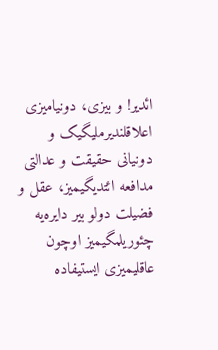ائدیر! و بیزی، دونیامیزی اعلاقلندیرملیگیک و دونیانی حقیقت و عدالتی مدافعه ائتدیگیمیز، عقل و فضیلت دولو بیر دایره‌یه چئوریلمگیمیز اوچون عاقلیمیزی ایستیفاده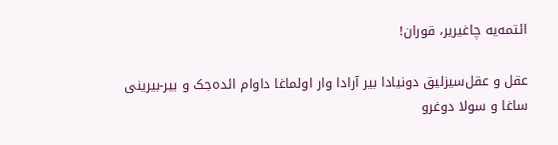ائتمه‌یه چاغیریر، قوران!

عقل و عقل‌سیزلیق دونیادا بیر آرادا وار اولماغا داوام ائده‌جک و بیر-بیرینی ساغا و سولا دوغرو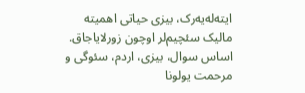ایته‌له‌یه‌رک، بیزی حیاتی اهمیته مالیک سئچیم‌لر اوچون زورلایا‌جاق. اساس سوال، بیزی، اردم، سئوگی و مرحمت یولونا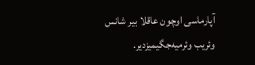آپارماسی اوچون عاقلا بیر شانس وئریب وئرمیه‌جگیمیزدیر.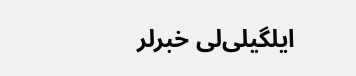ایلگیلی‌لی خبرلر